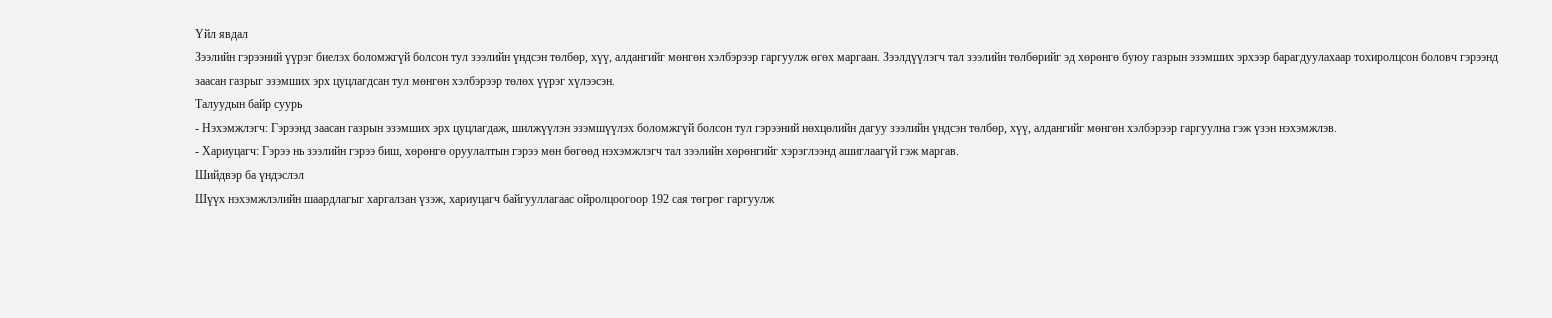Үйл явдал
Зээлийн гэрээний үүрэг биелэх боломжгүй болсон тул зээлийн үндсэн төлбөр, хүү, алдангийг мөнгөн хэлбэрээр гаргуулж өгөх маргаан. Зээлдүүлэгч тал зээлийн төлбөрийг эд хөрөнгө буюу газрын эзэмших эрхээр барагдуулахаар тохиролцсон боловч гэрээнд заасан газрыг эзэмших эрх цуцлагдсан тул мөнгөн хэлбэрээр төлөх үүрэг хүлээсэн.
Талуудын байр суурь
- Нэхэмжлэгч: Гэрээнд заасан газрын эзэмших эрх цуцлагдаж, шилжүүлэн эзэмшүүлэх боломжгүй болсон тул гэрээний нөхцөлийн дагуу зээлийн үндсэн төлбөр, хүү, алдангийг мөнгөн хэлбэрээр гаргуулна гэж үзэн нэхэмжлэв.
- Хариуцагч: Гэрээ нь зээлийн гэрээ биш, хөрөнгө оруулалтын гэрээ мөн бөгөөд нэхэмжлэгч тал зээлийн хөрөнгийг хэрэглээнд ашиглаагүй гэж маргав.
Шийдвэр ба үндэслэл
Шүүх нэхэмжлэлийн шаардлагыг харгалзан үзэж, хариуцагч байгууллагаас ойролцоогоор 192 сая төгрөг гаргуулж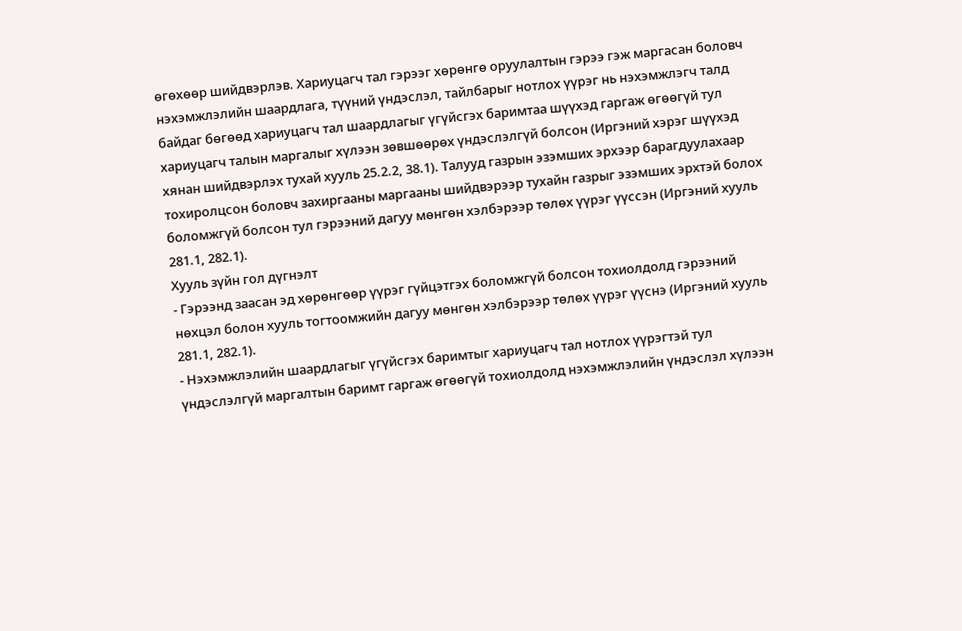өгөхөөр шийдвэрлэв. Хариуцагч тал гэрээг хөрөнгө оруулалтын гэрээ гэж маргасан боловч нэхэмжлэлийн шаардлага, түүний үндэслэл, тайлбарыг нотлох үүрэг нь нэхэмжлэгч талд байдаг бөгөөд хариуцагч тал шаардлагыг үгүйсгэх баримтаа шүүхэд гаргаж өгөөгүй тул хариуцагч талын маргалыг хүлээн зөвшөөрөх үндэслэлгүй болсон (Иргэний хэрэг шүүхэд хянан шийдвэрлэх тухай хууль 25.2.2, 38.1). Талууд газрын эзэмших эрхээр барагдуулахаар тохиролцсон боловч захиргааны маргааны шийдвэрээр тухайн газрыг эзэмших эрхтэй болох боломжгүй болсон тул гэрээний дагуу мөнгөн хэлбэрээр төлөх үүрэг үүссэн (Иргэний хууль 281.1, 282.1).
Хууль зүйн гол дүгнэлт
- Гэрээнд заасан эд хөрөнгөөр үүрэг гүйцэтгэх боломжгүй болсон тохиолдолд гэрээний нөхцэл болон хууль тогтоомжийн дагуу мөнгөн хэлбэрээр төлөх үүрэг үүснэ (Иргэний хууль 281.1, 282.1).
- Нэхэмжлэлийн шаардлагыг үгүйсгэх баримтыг хариуцагч тал нотлох үүрэгтэй тул үндэслэлгүй маргалтын баримт гаргаж өгөөгүй тохиолдолд нэхэмжлэлийн үндэслэл хүлээн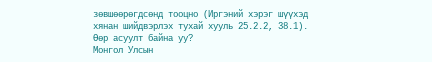зөвшөөрөгдсөнд тооцно (Иргэний хэрэг шүүхэд хянан шийдвэрлэх тухай хууль 25.2.2, 38.1).
Өөр асуулт байна уу?
Монгол Улсын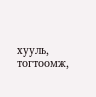хууль, тогтоомж,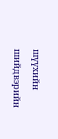шүүхийн шийдвэрийн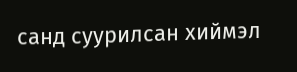санд суурилсан хиймэл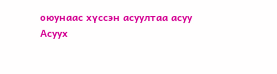оюунаас хүссэн асуултаа асуу
Асуух